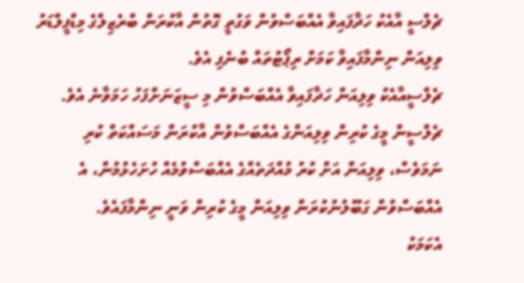ޗެލްސީ އާއެކު ހަދާފައިވާ އެއްބަސްވުން ވަގުތީ ގޮތުން އާކުރަން ބްރެޒިލްގެ މިޑްފީލްޑަރު ވިލިއަން ނިންމާފައިވާ ކަމަށް ރިޕޯޓުތައް ބުނެފި އެވެ.
ޗެލްސީއާއެކު ވިލިއަން ހަދާފައިވާ އެއްބަސްވުން މި ސީޒަނަށްފަހު ހަމަވާނެ އެވެ. ޗެލްސީން މީގެ ކުރިން ވިލިއަންގެ އެއްބަސްވުން އާކުރަން މަސައްކަތް ކުރި ނަމަވެސް، ވިލިއަން އަށް ކުރު މުއްދަތެއްގެ އެއްބަސްވުމެއް ހުށަހެޅުމުން، އެ އެއްބަސްވުން ގަބޫލުނުކުރަން ވިލިއަން މީގެ ކުރިން ވަނީ ނިންމާފައެވެ.
އެކަމަކު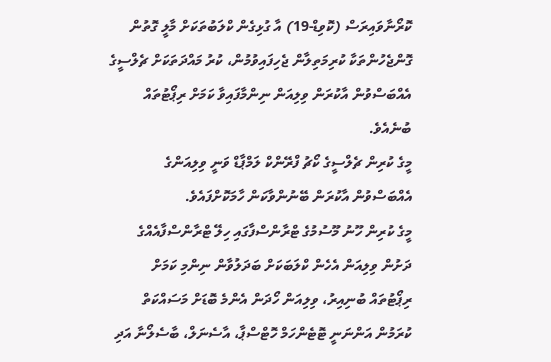ކޮރޯނާވައިރަސް (ކޮވިޑް-19) އާ ގުޅިގެން ކްލަބުތަކަށް މާލީ ގޮތުން ގޮންޖެހުންތަކާ ކުރިމަތިލާން ޖެހިފައިވުމުން، ކުރު މައްދަތަކަށް ޗެލްސީގެ އެއްބަސްވުން އާކުރަން ވިލިއަން ނިންމާފައިވާ ކަމަށް ރިޕޯޓުތައް ބުނެއެވެ.
މީގެ ކުރިން ޗެލްސީގެ ކޯޗު ފްރޭންކް ލަމްޕާޑް ވަނީ ވިލިއަންގެ އެއްބަސްވުން އާކުރަން ބޭނުންވާކަން ހާމަކޮށްފައެވެ.
މީގެ ކުރިން ހޫނު މޫސުމުގެ ޓްރާންސްފާގައި ހިލޭ ޓްރާންސްފާއެއްގެ ދަށުން ވިލިއަން އެހެން ކްލަބަކަށް ބަދަލުވާން ނިންމި ކަމަށް ރިޕޯޓުތައް ބުނިއިރު، ވިލިއަން ހޯދަން އެންމެ ބޮޑަށް މަސައްކަތް ކުރަމުން އަންނަނީ ޓޮޓެންހަމް ހޮޓްސްޕާ، އާސެނަލް، ބާސެލޯނާ އަދި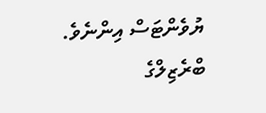ޔުވެންޓަސް އިންނެވެ.
ބްރެޒިލްގެ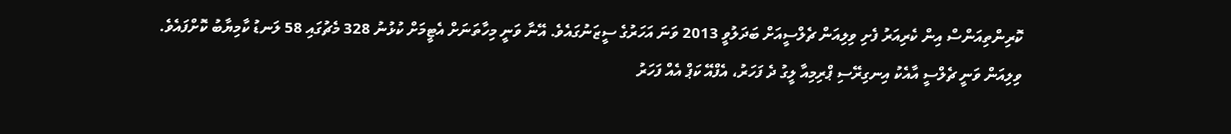ކޮރިންތިއަންސް އިން ކެރިއަރު ފެށި ވިލިއަން ޗެލްސީއަށް ބަދަލުވީ 2013 ވަނަ އަހަރުގެ ސީޒަނުގައެވެ. އޭނާ ވަނީ މިހާތަނަށް އެޓީމަށް ކުޅުނު 328 މެޗުގައި 58 ލަނޑު ކާމިޔާބު ކޮށްފައެވެ.
ވިލިއަން ވަނީ ޗެލްސީ އާއެކު އިނގިރޭސި ޕްރިމިއާ ލީގު ދެ ފަހަރު، އެފްއޭ ކަޕް އެއް ފަހަރު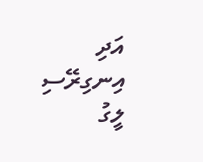އަދި އިނގިރޭސި ލީގު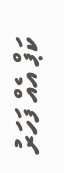ކަޕް އެއް ފަހަރު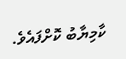ކާމިޔާބު ކޮށްފައެވެ.